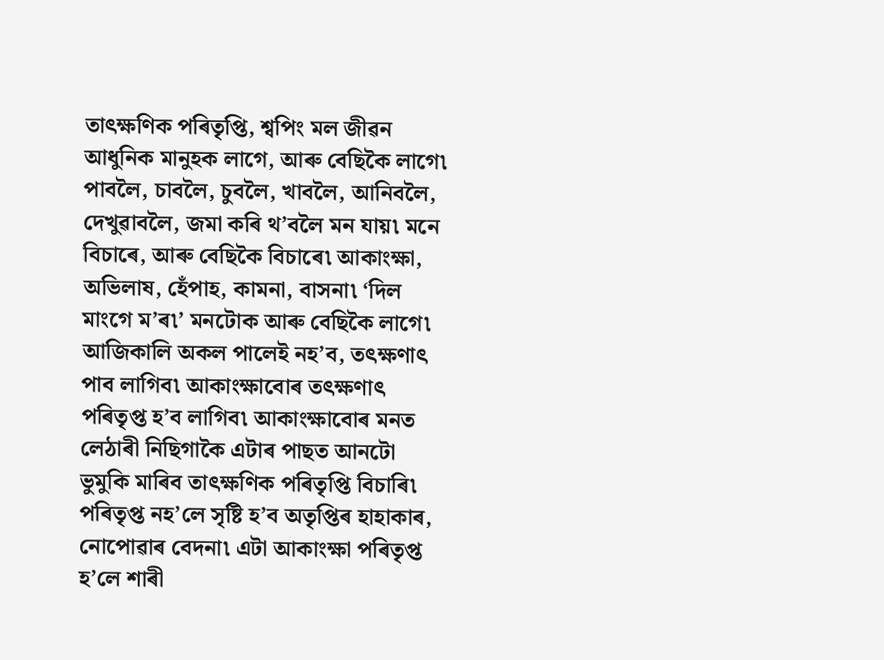তাৎক্ষণিক পৰিতৃপ্তি, শ্বপিং মল জীৱন
আধুনিক মানুহক লাগে, আৰু বেছিকৈ লাগে৷ পাবলৈ, চাবলৈ, চুবলৈ, খাবলৈ, আনিবলৈ, দেখুৱাবলৈ, জমা কৰি থ’বলৈ মন যায়৷ মনে বিচাৰে, আৰু বেছিকৈ বিচাৰে৷ আকাংক্ষা, অভিলাষ, হেঁপাহ, কামনা, বাসনা৷ ‘দিল মাংগে ম’ৰ৷’ মনটোক আৰু বেছিকৈ লাগে৷ আজিকালি অকল পালেই নহ’ব, তৎক্ষণাৎ পাব লাগিব৷ আকাংক্ষাবোৰ তৎক্ষণাৎ পৰিতৃপ্ত হ’ব লাগিব৷ আকাংক্ষাবোৰ মনত লেঠাৰী নিছিগাকৈ এটাৰ পাছত আনটো ভুমুকি মাৰিব তাৎক্ষণিক পৰিতৃপ্তি বিচাৰি৷ পৰিতৃপ্ত নহ’লে সৃষ্টি হ’ব অতৃপ্তিৰ হাহাকাৰ, নোপোৱাৰ বেদনা৷ এটা আকাংক্ষা পৰিতৃপ্ত হ’লে শাৰী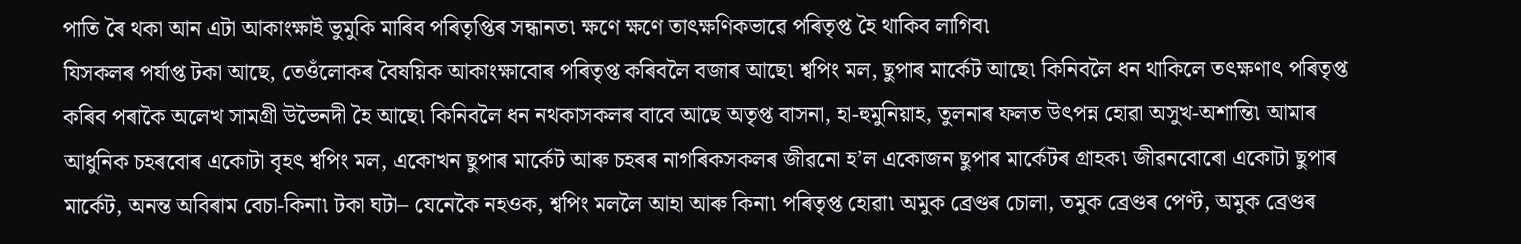পাতি ৰৈ থকা আন এটা আকাংক্ষাই ভুমুকি মাৰিব পৰিতৃপ্তিৰ সন্ধানত৷ ক্ষণে ক্ষণে তাৎক্ষণিকভাৱে পৰিতৃপ্ত হৈ থাকিব লাগিব৷
যিসকলৰ পৰ্যাপ্ত টকা আছে, তেওঁলোকৰ বৈষয়িক আকাংক্ষাবোৰ পৰিতৃপ্ত কৰিবলৈ বজাৰ আছে৷ শ্বপিং মল, ছুপাৰ মাৰ্কেট আছে৷ কিনিবলৈ ধন থাকিলে তৎক্ষণাৎ পৰিতৃপ্ত কৰিব পৰাকৈ অলেখ সামগ্ৰী উভৈনদী হৈ আছে৷ কিনিবলৈ ধন নথকাসকলৰ বাবে আছে অতৃপ্ত বাসনা, হা-হুমুনিয়াহ, তুলনাৰ ফলত উৎপন্ন হোৱা অসুখ-অশান্তি৷ আমাৰ আধুনিক চহৰবোৰ একোটা বৃহৎ শ্বপিং মল, একোখন ছুপাৰ মাৰ্কেট আৰু চহৰৰ নাগৰিকসকলৰ জীৱনো হ’ল একোজন ছুপাৰ মাৰ্কেটৰ গ্ৰাহক৷ জীৱনবোৰো একোটা ছুপাৰ মাৰ্কেট, অনন্ত অবিৰাম বেচা-কিনা৷ টকা ঘটা– যেনেকৈ নহওক, শ্বপিং মললৈ আহা আৰু কিনা৷ পৰিতৃপ্ত হোৱা৷ অমুক ব্ৰেণ্ডৰ চোলা, তমুক ব্ৰেণ্ডৰ পেণ্ট, অমুক ব্ৰেণ্ডৰ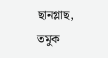ছানগ্লাছ, তমুক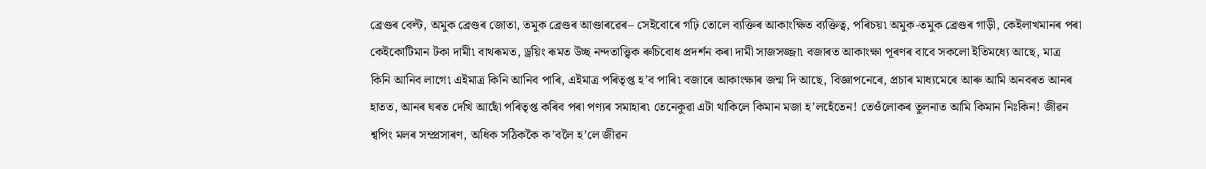ব্ৰেণ্ডৰ বেল্ট, অমুক ব্ৰেণ্ডৰ জোতা, তমুক ব্ৰেণ্ডৰ আণ্ডাৰৱেৰ– সেইবোৰে গঢ়ি তোলে ব্যক্তিৰ আকাংক্ষিত ব্যক্তিত্ব, পৰিচয়৷ অমুক-তমুক ব্ৰেণ্ডৰ গাড়ী, কেইলাখমানৰ পৰা কেইকোটিমান টকা দামী৷ বাথৰূমত, ড্ৰয়িং ৰূমত উচ্ছ নন্দতাত্ত্বিক ৰুচিবোধ প্ৰদৰ্শন কৰা দামী সাজসজ্জা৷ বজাৰত আকাংক্ষা পূৰণৰ বাবে সকলো ইতিমধ্যে আছে, মাত্ৰ কিনি আনিব লাগে৷ এইমাত্ৰ কিনি আনিব পাৰি, এইমাত্ৰ পৰিতৃপ্ত হ’ব পাৰি৷ বজাৰে আকাংক্ষাৰ জন্ম দি আছে, বিজ্ঞাপনেৰে, প্ৰচাৰ মাধ্যমেৰে আৰু আমি অনবৰত আনৰ হাতত, আনৰ ঘৰত দেখি আছোঁ পৰিতৃপ্ত কৰিব পৰা পণ্যৰ সমাহাৰ৷ তেনেকুৱা এটা থাকিলে কিমান মজা হ’লহেঁতেন! তেওঁলোকৰ তুলনাত আমি কিমান নিঃকিন! জীৱন শ্বপিং মলৰ সম্প্ৰসাৰণ, অধিক সঠিককৈ ক’বলৈ হ’লে জীৱন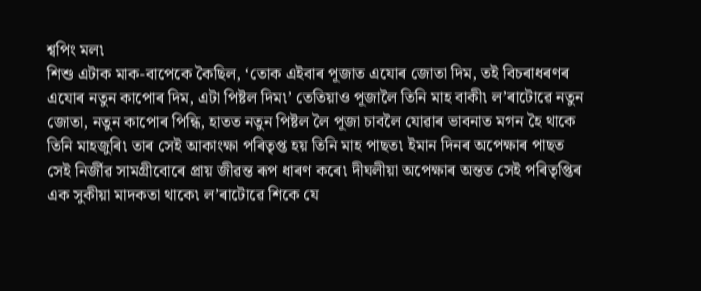শ্বপিং মল৷
শিশু এটাক মাক-বাপেকে কৈছিল, ‘তোক এইবাৰ পূজাত এযোৰ জোতা দিম, তই বিচৰাধৰণৰ এযোৰ নতুন কাপোৰ দিম, এটা পিষ্টল দিম৷’ তেতিয়াও পূজালৈ তিনি মাহ বাকী৷ ল’ৰাটোৱে নতুন জোতা, নতুন কাপোৰ পিন্ধি, হাতত নতুন পিষ্টল লৈ পূজা চাবলৈ যোৱাৰ ভাবনাত মগন হৈ থাকে তিনি মাহজুৰি৷ তাৰ সেই আকাংক্ষা পৰিতৃপ্ত হয় তিনি মাহ পাছত৷ ইমান দিনৰ অপেক্ষাৰ পাছত সেই নিৰ্জীৱ সামগ্ৰীবোৰে প্ৰায় জীৱন্ত ৰূপ ধাৰণ কৰে৷ দীঘলীয়া অপেক্ষাৰ অন্তত সেই পৰিতৃপ্তিৰ এক সুকীয়া মাদকতা থাকে৷ ল’ৰাটোৱে শিকে যে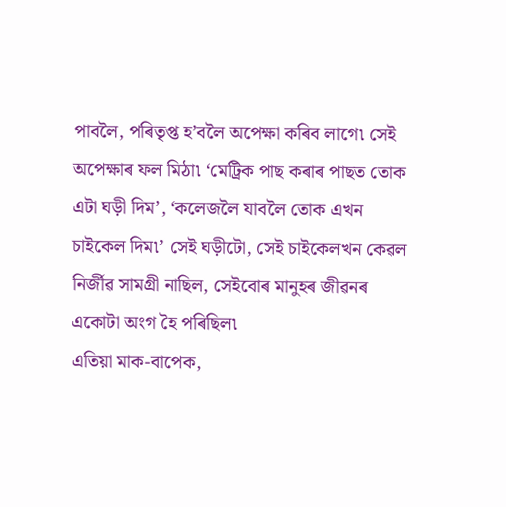পাবলৈ, পৰিতৃপ্ত হ’বলৈ অপেক্ষা কৰিব লাগে৷ সেই অপেক্ষাৰ ফল মিঠা৷ ‘মেট্ৰিক পাছ কৰাৰ পাছত তোক এটা ঘড়ী দিম’, ‘কলেজলৈ যাবলৈ তোক এখন চাইকেল দিম৷’ সেই ঘড়ীটো, সেই চাইকেলখন কেৱল নিৰ্জীৱ সামগ্ৰী নাছিল, সেইবোৰ মানুহৰ জীৱনৰ একোটা অংগ হৈ পৰিছিল৷
এতিয়া মাক-বাপেক,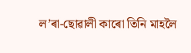ল’ৰা-ছোৱালী কাৰো তিনি মাহলৈ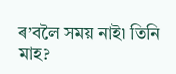ৰ’বলৈ সময় নাই৷ তিনি মাহ?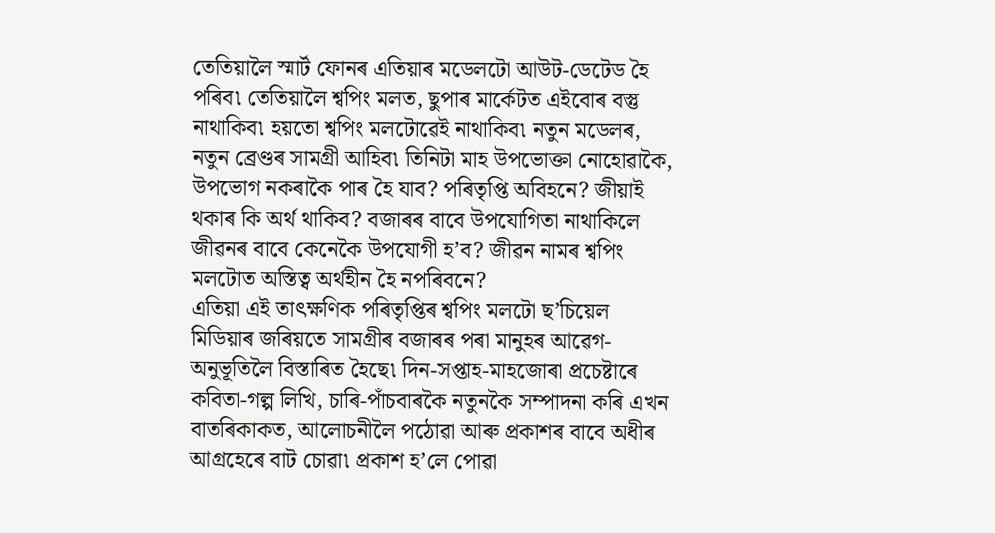তেতিয়ালৈ স্মাৰ্ট ফোনৰ এতিয়াৰ মডেলটো আউট-ডেটেড হৈ পৰিব৷ তেতিয়ালৈ শ্বপিং মলত, ছুপাৰ মাৰ্কেটত এইবোৰ বস্তু নাথাকিব৷ হয়তো শ্বপিং মলটোৱেই নাথাকিব৷ নতুন মডেলৰ, নতুন ব্ৰেণ্ডৰ সামগ্ৰী আহিব৷ তিনিটা মাহ উপভোক্তা নোহোৱাকৈ, উপভোগ নকৰাকৈ পাৰ হৈ যাব? পৰিতৃপ্তি অবিহনে? জীয়াই থকাৰ কি অৰ্থ থাকিব? বজাৰৰ বাবে উপযোগিতা নাথাকিলে জীৱনৰ বাবে কেনেকৈ উপযোগী হ’ব? জীৱন নামৰ শ্বপিং মলটোত অস্তিত্ব অৰ্থহীন হৈ নপৰিবনে?
এতিয়া এই তাৎক্ষণিক পৰিতৃপ্তিৰ শ্বপিং মলটো ছ’চিয়েল মিডিয়াৰ জৰিয়তে সামগ্ৰীৰ বজাৰৰ পৰা মানুহৰ আৱেগ-অনুভূতিলৈ বিস্তাৰিত হৈছে৷ দিন-সপ্তাহ-মাহজোৰা প্ৰচেষ্টাৰে কবিতা-গল্প লিখি, চাৰি-পাঁচবাৰকৈ নতুনকৈ সম্পাদনা কৰি এখন বাতৰিকাকত, আলোচনীলৈ পঠোৱা আৰু প্ৰকাশৰ বাবে অধীৰ আগ্ৰহেৰে বাট চোৱা৷ প্ৰকাশ হ’লে পোৱা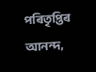পৰিতৃপ্তিৰ আনন্দ,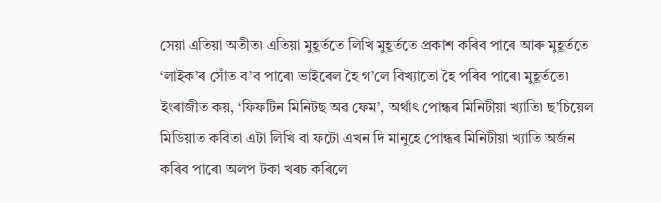সেয়া এতিয়া অতীত৷ এতিয়া মুহূৰ্ততে লিখি মুহূৰ্ততে প্ৰকাশ কৰিব পাৰে আৰু মুহূৰ্ততে ‘লাইক’ৰ সোঁত ব’ব পাৰে৷ ভাইৰেল হৈ গ’লে বিখ্যাতো হৈ পৰিব পাৰে৷ মুহূৰ্ততে৷ ইংৰাজীত কয়, ‘ফিফটিন মিনিটছ অৱ ফেম’, অৰ্থাৎ পোন্ধৰ মিনিটীয়া খ্যাতি৷ ছ’চিয়েল মিডিয়াত কবিতা এটা লিখি বা ফটো এখন দি মানুহে পোন্ধৰ মিনিটীয়া খ্যাতি অৰ্জন কৰিব পাৰে৷ অলপ টকা খৰচ কৰিলে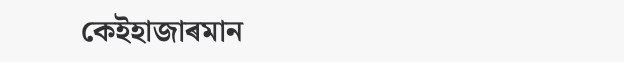কেইহাজাৰমান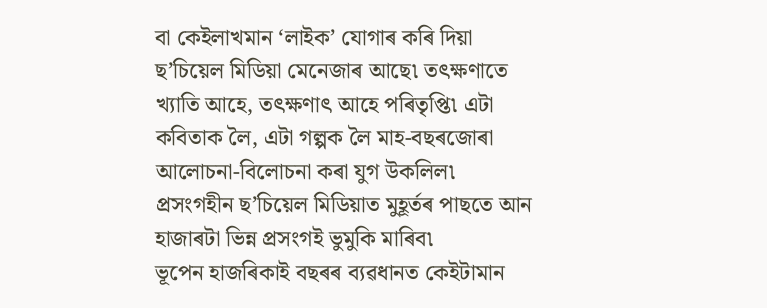বা কেইলাখমান ‘লাইক’ যোগাৰ কৰি দিয়া ছ’চিয়েল মিডিয়া মেনেজাৰ আছে৷ তৎক্ষণাতে খ্যাতি আহে, তৎক্ষণাৎ আহে পৰিতৃপ্তি৷ এটা কবিতাক লৈ, এটা গল্পক লৈ মাহ-বছৰজোৰা আলোচনা-বিলোচনা কৰা যুগ উকলিল৷ প্ৰসংগহীন ছ’চিয়েল মিডিয়াত মুহূৰ্তৰ পাছতে আন হাজাৰটা ভিন্ন প্ৰসংগই ভুমুকি মাৰিব৷
ভূপেন হাজৰিকাই বছৰৰ ব্যৱধানত কেইটামান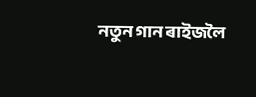নতুন গান ৰাইজলৈ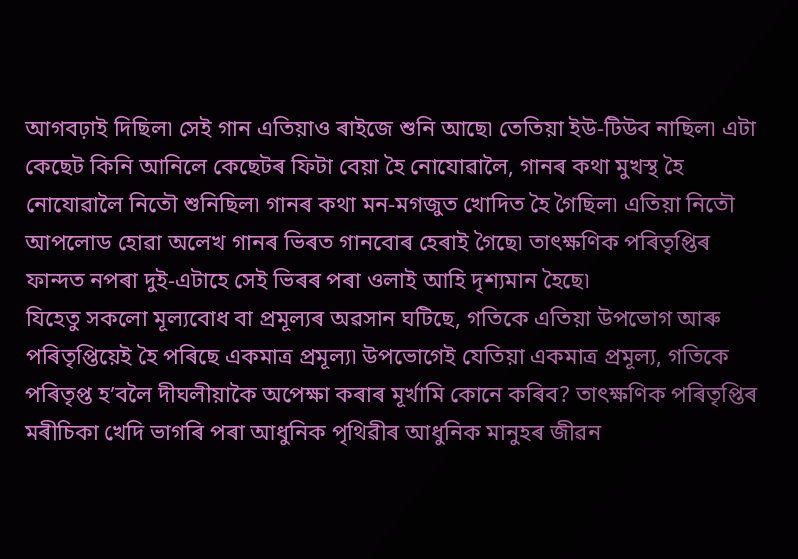আগবঢ়াই দিছিল৷ সেই গান এতিয়াও ৰাইজে শুনি আছে৷ তেতিয়া ইউ-টিউব নাছিল৷ এটা কেছেট কিনি আনিলে কেছেটৰ ফিটা বেয়া হৈ নোযোৱালৈ, গানৰ কথা মুখস্থ হৈ নোযোৱালৈ নিতৌ শুনিছিল৷ গানৰ কথা মন-মগজুত খোদিত হৈ গৈছিল৷ এতিয়া নিতৌ আপলোড হোৱা অলেখ গানৰ ভিৰত গানবোৰ হেৰাই গৈছে৷ তাৎক্ষণিক পৰিতৃপ্তিৰ ফান্দত নপৰা দুই-এটাহে সেই ভিৰৰ পৰা ওলাই আহি দৃশ্যমান হৈছে৷
যিহেতু সকলো মূল্যবোধ বা প্ৰমূল্যৰ অৱসান ঘটিছে, গতিকে এতিয়া উপভোগ আৰু পৰিতৃপ্তিয়েই হৈ পৰিছে একমাত্ৰ প্ৰমূল্য৷ উপভোগেই যেতিয়া একমাত্ৰ প্ৰমূল্য, গতিকে পৰিতৃপ্ত হ’বলৈ দীঘলীয়াকৈ অপেক্ষা কৰাৰ মূৰ্খামি কোনে কৰিব? তাৎক্ষণিক পৰিতৃপ্তিৰ মৰীচিকা খেদি ভাগৰি পৰা আধুনিক পৃথিৱীৰ আধুনিক মানুহৰ জীৱন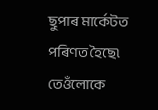ছুপাৰ মাৰ্কেটত পৰিণত হৈছে৷ তেওঁলোকে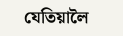যেতিয়ালৈ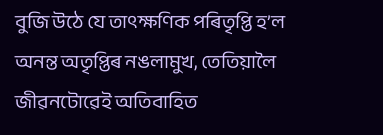বুজি উঠে যে তাৎক্ষণিক পৰিতৃপ্তি হ’ল অনন্ত অতৃপ্তিৰ নঙলামুখ, তেতিয়ালৈ জীৱনটোৱেই অতিবাহিত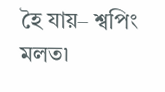হৈ যায়– শ্বপিং মলত৷